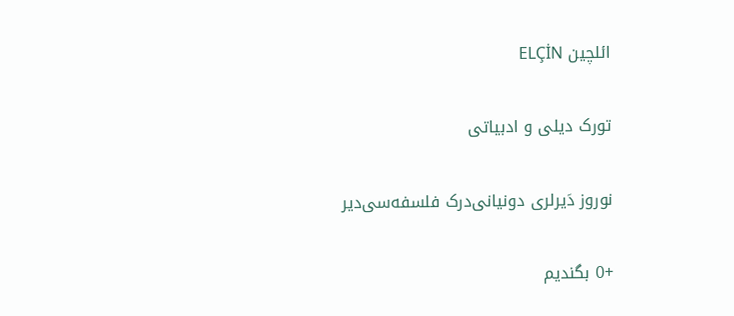ائلچین ELÇİN

تورک دیلی و ادبیاتی

نوروز دَیرلری دونیانی‌درک فلسفه‌سی‌دیر

+0 بگندیم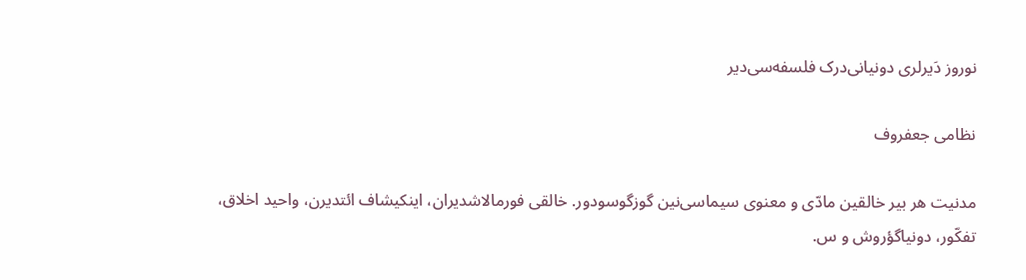نوروز دَیرلری دونیانی‌درک فلسفه‌سی‌دیر

نظامی جعفروف

مدنیت هر بیر خالقین مادّی و معنوی سیماسی‌نین گوزگوسودور. خالقی فورمالاشدیران، اینکیشاف ائتدیرن، واحید اخلاق، تفکّور، دونیاگؤروش و س.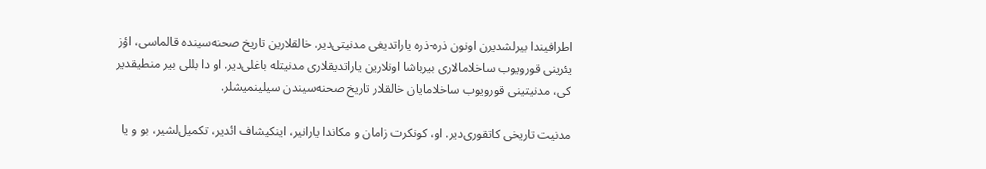اطرافیندا بیرلشدیرن اونون ذره-ذره یاراتدیغی مدنیتی‌دیر. خالقلارین تاریخ صحنه‌سینده قالماسی، اؤز یئرینی قورویوب ساخلامالاری بیرباشا اونلارین یاراتدیقلاری مدنیتله باغلی‌دیر. او دا بللی بیر منطیقدیر کی، مدنیتینی قورویوب ساخلامایان خالقلار تاریخ صحنه‌سیندن سیلینمیشلر.

مدنیت تاریخی کاتقوری‌دیر. او، کونکرت زامان و مکاندا یارانیر، اینکیشاف ائدیر، تکمیل‌لشیر، بو و یا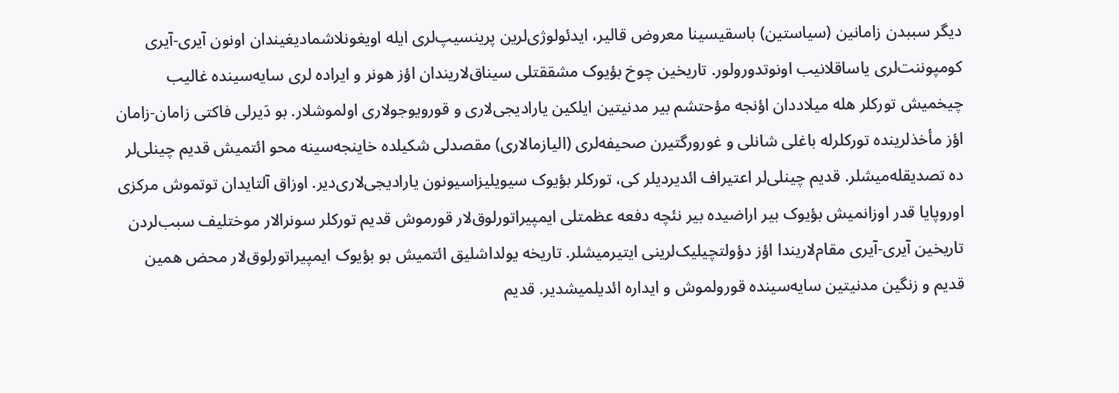دیگر سببدن زامانین (سیاستین) باسقیسینا معروض قالیر، ایدئولوژی‌لرین پرینسیپ‌لری ایله اویغونلاشمادیغیندان اونون آیری-آیری کومپوننت‌لری یاساقلانیب اونوتدورولور. تاریخین چوخ بؤیوک مشققتلی سیناق‌لاریندان اؤز هونر و ایراده لری سایه‌سینده غالیب چیخمیش تورکلر هله میلاددان اؤنجه مؤحتشم بیر مدنیتین ایلکین یارادیجی‌لاری و قورویوجولاری اولموشلار. بو دَیرلی فاکتی زامان-زامان اؤز مأخذلرینده تورکلرله باغلی شانلی و غورورگتیرن صحیفه‌لری (الیازمالاری) مقصدلی شکیلده خاینجه‌سینه محو ائتمیش قدیم چینلی‌لر ده تصدیقله‌میشلر. قدیم چینلی‌لر اعتیراف ائدیردیلر کی، تورکلر بؤیوک سیویلیزاسیونون یارادیجی‌لاری‌دیر. اوزاق آلتایدان توتموش مرکزی اوروپایا قدر اوزانمیش بؤیوک بیر اراضیده بیر نئچه دفعه عظمتلی ایمپیراتورلوق‌لار قورموش قدیم تورکلر سونرالار موختلیف سبب‌لردن تاریخین آیری-آیری مقام‌لاریندا اؤز دؤولتچیلیک‌لرینی ایتیرمیشلر. تاریخه یولداشلیق ائتمیش بو بؤیوک ایمپیراتورلوق‌لار محض همین قدیم و زنگین مدنیتین سایه‌سینده قورولموش و ایداره ائدیلمیشدیر. قدیم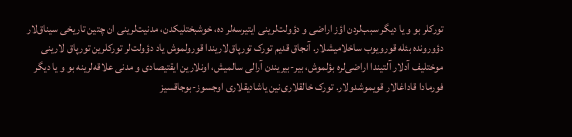تورکلر بو و یا دیگر سبب‌لردن اؤز اراضی و دؤولت‌لرینی ایتیرسه‌لر ده، خوشبختلیکدن، مدنیت‌لرینی ان چتین تاریخی سیناق‌لار دؤورونده بئله قورویوب ساخلامیشلار. آنجاق قدیم تورک تورپاق‌لاریندا قورولموش یاد دؤولت‌لر تورکلرین تورپاق لارینی موختلیف آدلار آلتیندا اراضی‌لره بؤلموش، بیر-بیریندن آرالی سالمیش، اونلارین ایقتیصادی و مدنی علاقه‌لرینه بو و یا دیگر فورمادا قاداغالار قویموشدولار. تورک خالقلاری‌نین یاشادیقلاری اوجسوز-بوجاقسیز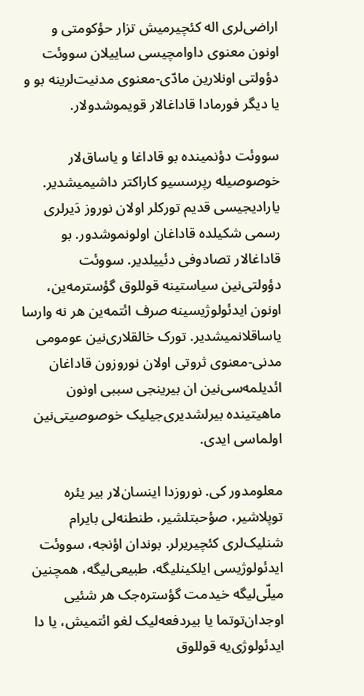اراضی‌لری اله کئچیرمیش تزار حؤکومتی و اونون معنوی داوامچیسی ساییلان سووئت دؤولتی اونلارین مادّی-معنوی مدنیت‌لرینه بو و یا دیگر فورمادا قاداغالار قویموشدولار.

سووئت دؤنمینده بو قاداغا و یاساق‌لار خوصوصیله رپرسسیو کاراکتر داشیمیشدیر. یارادیجیسی قدیم تورکلر اولان نوروز دَیرلری رسمی شکیلده قاداغان اولونموشدور. بو قاداغالار تصادوفی دئییلدیر. سووئت دؤولتی‌نین سیاستینه قوللوق گؤسترمه‌ین، اونون ایدئولوژیسینه صرف ائتمه‌ین هر نه وارسا یاساقلانمیشدیر. تورک خالقلاری‌نین عومومی مدنی-معنوی ثروتی اولان نوروزون قاداغان ائدیلمه‌سی‌نین ان بیرینجی سببی اونون ماهیتینده بیرلشدیری‌جیلیک خوصوصیتی‌نین اولماسی ایدی.

معلومدور کی. نوروزدا اینسان‌لار بیر یئره توپلاشیر، صؤحبتلشیر، طنطنه‌لی بایرام شنلیک‌لری کئچیریرلر. بوندان اؤنجه، سووئت ایدئولوژیسی‌ ایلکینلیگه، طبیعی‌لیگه، همچنین میلّی‌لیگه خیدمت گؤستره‌جک هر شئیی اوجدان‌توتما یا بیردفعه‌لیک لغو ائتمیش، یا دا ایدئولوژی‌یه قوللوق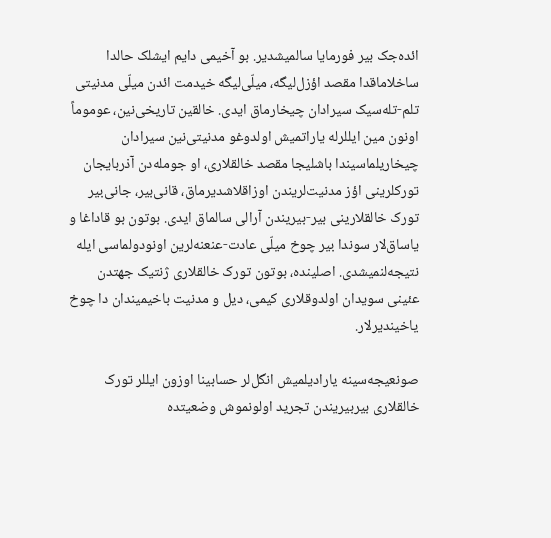ائده‌جک بیر فورمایا سالمیشدیر. بو آخیمی دایم ایشلک حالدا ساخلاماقدا مقصد اؤزل‌لیگه، میلّی‌لیگه خیدمت ائدن میلّی‌ مدنیتی تلم-تله‌سیک سیرادان چیخارماق ایدی. خالقین تاریخی‌نین، عوموماً اونون مین ایللرله یاراتمیش اولدوغو مدنیتی‌نین سیرادان چیخاریلماسیندا باشلیجا مقصد خالقلاری، او جومله‌دن آذربایجان تورکلرینی اؤز مدنیت‌لریندن اوزاقلاشدیرماق، قانی‌بیر، جانی‌بیر تورک خالقلارینی بیر-بیریندن آرالی سالماق ایدی. بوتون بو قاداغا و یاساق‌لار سوندا بیر چوخ میلّی‌ عادت-عنعنه‌لرین اونودولماسی ایله نتیجه‌لنمیشدی. اصلینده، بوتون تورک خالقلاری ژنتیک جهتدن عئینی سویدان اولدوقلاری کیمی، دیل و مدنیت باخیمیندان دا چوخ یاخیندیرلار.

صونعیجه‌سینه یارادیلمیش انگل‌لر حسابینا اوزون ایللر تورک خالقلاری بیربیریندن تجرید اولونموش وضعیتده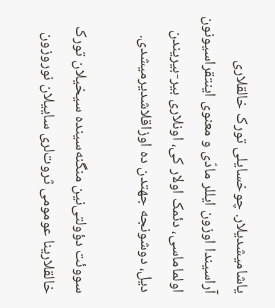یاشامیشدیلار. چوخسایلی تورک خالقلاری آراسیندا اوزون ایللر مادّی و معنوی اینتقراسیونون اولماماسی، دئمک اولار کی، اونلاری بیر-بیریندن دیل، دوشونجه جهتدن ده اوزاقلاشدیرمیشدی.

سووئت دؤولتی‌نین منگنه‌سینده سیخیلان تورک خالقلارینا عومومی ثروت‌لری ساییلان نوروزون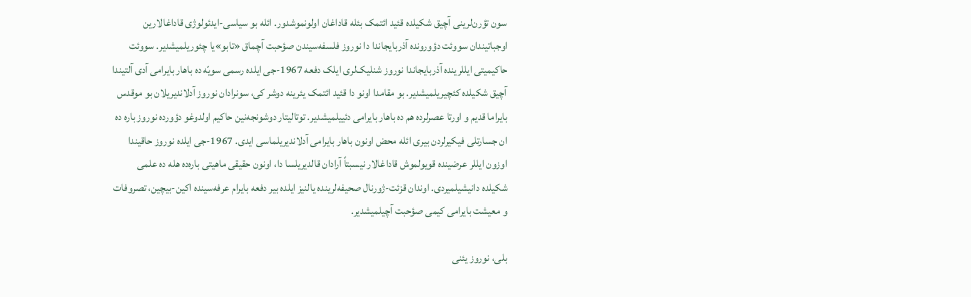سون تؤرن‌لرینی آچیق شکیلده قئید ائتمک بئله قاداغان اولونموشدور. ائله بو سیاسی-ایدئولوژی قاداغالارین اوجباتیندان سووئت دؤورونده آذربایجاندا دا نوروز فلسفه‌سیندن صؤحبت آچماق «تابو»یا چئوریلمیشدیر. سووئت حاکیمیتی ایللرینده آذربایجاندا نوروز شنلیک‌لری ایلک دفعه 1967-جی ایلده رسمی سویّه ده باهار بایرامی آدی آلتیندا آچیق شکیلده کئچیریلمیشدیر. بو مقامدا اونو دا قئید ائتمک یئرینه دوشر کی، سونرادان نوروز آدلاندیریلان بو موقدس بایراما قدیم و اورتا عصرلرده هم ده باهار بایرامی دئییلمیشدیر. توتالیتار دوشونجه‌نین حاکیم اولدوغو دؤورده نوروز باره ده ان جسارتلی فیکیرلردن بیری ائله محض اونون باهار بایرامی آدلاندیریلماسی ایدی. 1967-جی ایلده نوروز حاقیندا اوزون ایللر عرضینده قویولموش قاداغالار نیسبتاً آرادان قالدیریلسا دا، اونون حقیقی ماهیتی باره‌ده هله ده علمی شکیلده دانیشیلمیردی. اوندان قزئت-ژورنال صحیفه‌لرینده یالنیز ایلده بیر دفعه بایرام عرفه‌سینده اکین-بیچین، تصروفات و معیشت بایرامی کیمی صؤحبت آچیلمیشدیر.

بلی، نوروز یئنی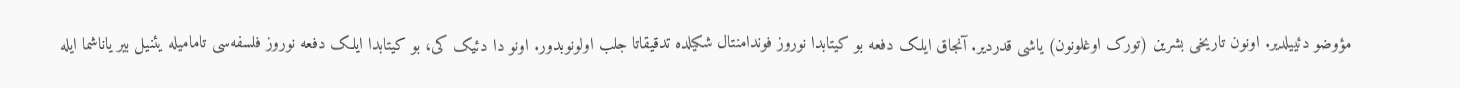مؤوضو دئییلدیر. اونون تاریخی بشرین (تورک اوغلونون) یاشی قدردیر. آنجاق ایلک دفعه بو کیتابدا نوروز فوندامنتال شکیلده تدقیقاتا جلب اولونوبدور. اونو دا دئیک کی، بو کیتابدا ایلک دفعه نوروز فلسفه‌سی تامامیله یئنیل بیر یاناشما ایله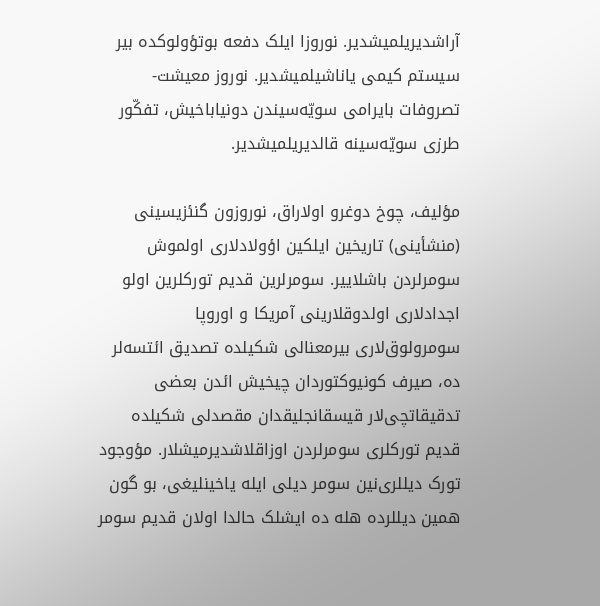آراشدیریلمیشدیر. نوروزا ایلک دفعه بوتؤولوکده بیر سیستم کیمی یاناشیلمیشدیر. نوروز معیشت-تصروفات بایرامی سویّه‌سیندن دونیاباخیش، تفکّور طرزی سویّه‌سینه قالدیریلمیشدیر.

مؤلیف، چوخ دوغرو اولاراق، نوروزون گنئزیسینی (منشأینی) تاریخین ایلکین اؤولادلاری اولموش سومرلردن باشلاییر. سومرلرین قدیم تورکلرین اولو اجدادلاری اولدوقلارینی آمریکا و اوروپا سومرولوق‌لاری بیرمعنالی شکیلده تصدیق ائتسه‌لر ده، صیرف کونیوکتوردان چیخیش ائدن بعضی تدقیقاتچی‌لار قیسقانجلیقدان مقصدلی شکیلده قدیم تورکلری سومرلردن اوزاقلاشدیرمیشلار. مؤوجود تورک دیللری‌نین سومر دیلی ایله یاخینلیغی، بو گون همین دیللرده هله ده ایشلک حالدا اولان قدیم سومر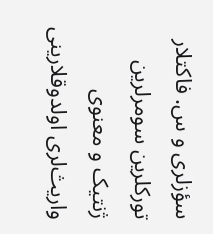سؤزلری و س. فاکتلار تورکلرین سومرلرین ژنتیک و معنوی واریث‌لری اولدوقلارینی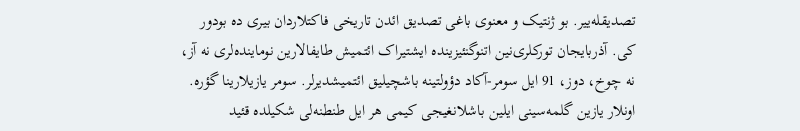تصدیقله‌ییر. بو ژنتیک و معنوی باغی تصدیق ائدن تاریخی فاکتلاردان بیری ده بودور کی. آذربایجان تورکلری‌نین اتنوگنئیزینده ایشتیراک ائتمیش طایفالارین نوماینده‌لری نه آز، نه چوخ، دوز، 91 ایل سومر-آکاد دؤولتینه باشچیلیق ائتمیشدیرلر. سومر یازیلارینا گؤره. اونلار یازین گلمه‌سینی ایلین باشلانغیجی کیمی هر ایل طنطنه‌لی شکیلده قئید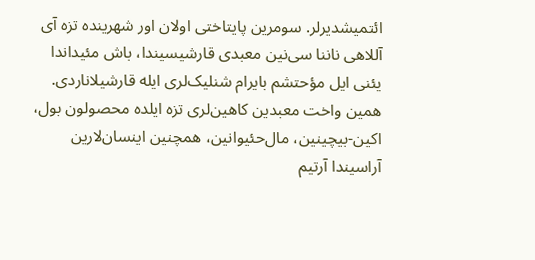ائتمیشدیرلر. سومرین پایتاختی اولان اور شهرینده تزه آی آللاهی ناننا سی‌نین معبدی قارشیسیندا، باش مئیداندا یئنی ایل مؤحتشم بایرام شنلیک‌لری ایله قارشیلاناردی. همین واخت معبدین کاهین‌لری تزه ایلده محصولون بول، اکین-بیچینین، مال‌حئیوانین، همچنین اینسان‌لارین آراسیندا آرتیم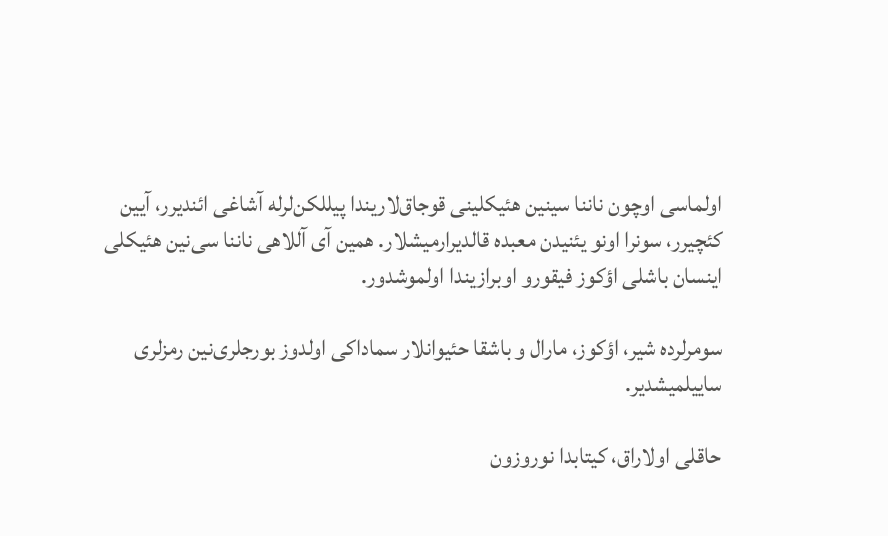اولماسی اوچون ناننا سینین هئیکلینی قوجاق‌لاریندا پیللکن‌لرله آشاغی ائندیرر، آیین کئچیرر، سونرا اونو یئنیدن معبده قالدیرارمیشلار. همین آی آللاهی ناننا سی‌نین هئیکلی اینسان باشلی اؤکوز فیقورو اوبرازیندا اولموشدور.

سومرلرده شیر، اؤکوز، مارال و باشقا حئیوانلار سماداکی اولدوز بورجلری‌نین رمزلری ساییلمیشدیر.

حاقلی اولاراق، کیتابدا نوروزون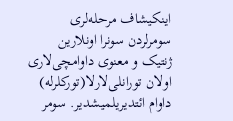اینکیشاف مرحله‌لری سومرلردن سونرا اونلارین ژنتیک و معنوی داوامچی‌لاری اولان تورانلی‌لارلا(تورکلرله) داوام ائتدیریلمیشدیر. سومر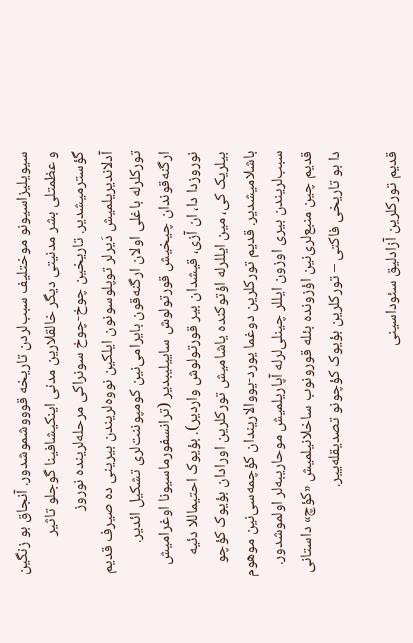سیویلیزاسیونو موختلیف سبب‌لردن تاریخه قوووشموشدور. آنجاق بو زنگین و عظمتلی بشر مدنیتی دیگر خالقلارین مدنی اینکیشافینا گوجلو تاثیر گؤسترمیشدیر. تاریخین چوخ-چوخ سونراکی مرحله‌لرینده نوروز آدلاندیریلمیش دَیرلر توپلوسونون ایلکین نووه‌لریندن بیرینی ده صیرف قدیم تورکلرله باغلی اولان ارگنه‌قون بایرامی‌نین کومپوننت‌لری تشکیل ائدیر. ارگنه‌قوندان چیخیش قورتولوش ساییلیبدیر (ترانسفورماسیونا اوغرامیش نوروزدا دا، ان آزی، قیشدان بیر قورتولوش واردیر). بؤیوک احتیماللا دئیه بیلریک کی، مین ایللرله اؤتوکنده یاشامیش تورکلرین اورادان بؤیوک کؤچو باشلامیشدیر. قدیم تورکلرین دوغما یورد-یووالاریندان کؤچمه‌سی‌نین موهوم سبب‌لریندن بیری اوزون ایللر چینلی‌لرله آپاریلمیش موحاریبه‌لر اولموشدور. قدیم چین منبع‌لری‌نین اؤزونده بئله قورونوب ساخلانیلمیش «کؤچ» داستانی دا بو تاریخی فاکتی – تورکلرین بؤیوک کؤچونو تصدیقله‌ییر.

قدیم تورکلرین آزادلیق سئوداسینی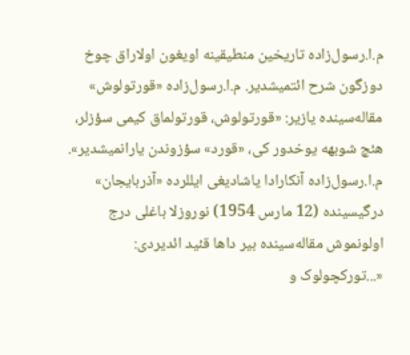م.ا.رسول‌زاده تاریخین منطیقینه اویغون اولاراق چوخ دوزگون شرح ائتمیشدیر. م.ا.رسول‌زاده «قورتولوش» مقاله‌سینده یازیر: «قورتولوش، قورتولماق کیمی سؤزلر، هئچ شوبهه یوخدور کی، «قورد» سؤزوندن یارانمیشدیر». م.ا.رسول‌زاده آنکارادا یاشادیغی ایللرده «آذربایجان» درگیسینده (12 مارس 1954) نوروزلا باغلی درج اولونموش مقاله‌سینده بیر داها قئید ائدیردی: «...تورکچولوک و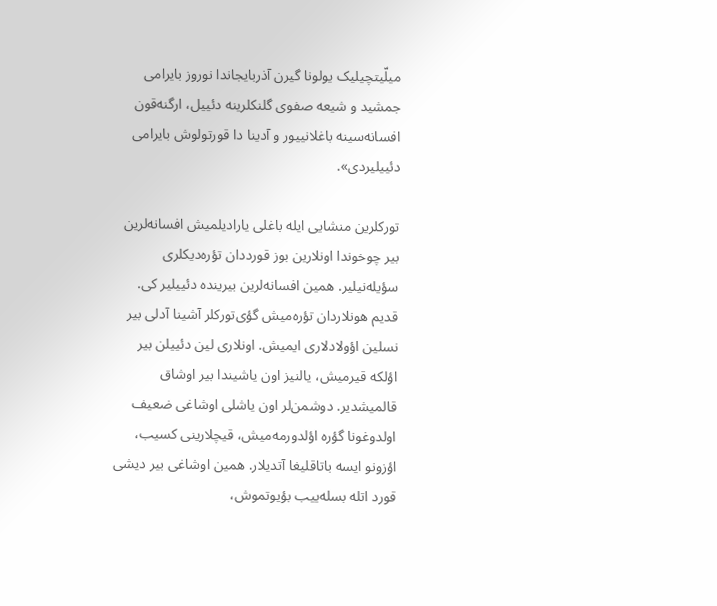میلّیتچیلیک یولونا گیرن آذربایجاندا نوروز بایرامی جمشید و شیعه صفوی گلنکلرینه دئییل، ارگنه‌قون افسانه‌سینه باغلانییور و آدینا دا قورتولوش بایرامی دئییلیردی».

تورکلرین منشایی ایله باغلی یارادیلمیش افسانه‌لرین بیر چوخوندا اونلارین بوز قورددان تؤره‌دیکلری سؤیله‌نیلیر. همین افسانه‌لرین بیرینده دئییلیر کی. قدیم هونلاردان تؤره‌میش گؤی‌تورکلر آشینا آدلی بیر نسلین اؤولادلاری ایمیش. اونلاری لین دئییلن بیر اؤلکه قیرمیش، یالنیز اون یاشیندا بیر اوشاق قالمیشدیر. دوشمن‌لر اون یاشلی اوشاغی ضعیف اولدوغونا گؤره اؤلدورمه‌میش، قیچلارینی کسیب، اؤزونو ایسه باتاقلیغا آتدیلار. همین اوشاغی بیر دیشی قورد اتله بسله‌ییب بؤیوتموش،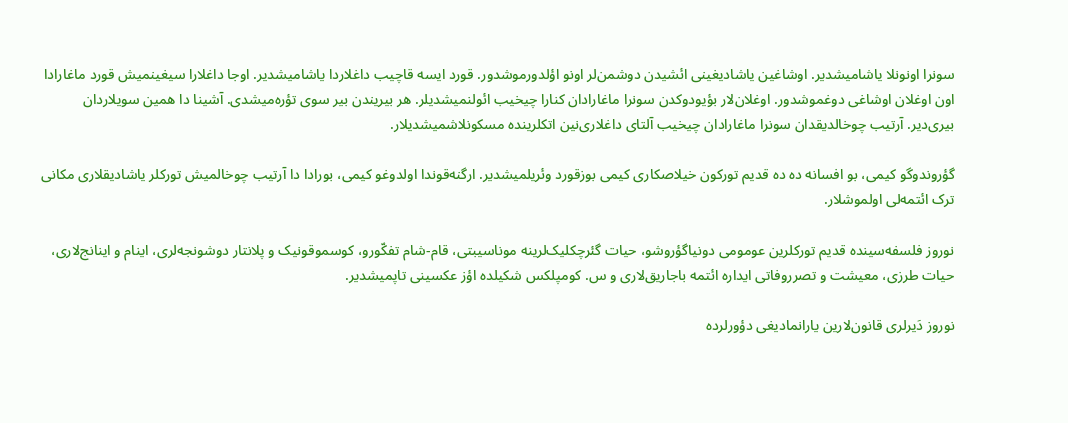سونرا اونونلا یاشامیشدیر. اوشاغین یاشادیغینی ائشیدن دوشمن‌لر اونو اؤلدورموشدور. قورد ایسه قاچیب داغلاردا یاشامیشدیر. اوجا داغلارا سیغینمیش قورد ماغارادا اون اوغلان اوشاغی دوغموشدور. اوغلان‌لار بؤیودوکدن سونرا ماغارادان کنارا چیخیب ائولنمیشدیلر. هر بیریندن بیر سوی تؤره‌میشدی. آشینا دا همین سویلاردان بیری‌دیر. آرتیب چوخالدیقدان سونرا ماغارادان چیخیب آلتای داغلاری‌نین اتکلرینده مسکونلاشمیشدیلار.

گؤروندوگو کیمی، بو افسانه ده ده قدیم تورکون خیلاصکاری کیمی بوزقورد وئریلمیشدیر. ارگنه‌قوندا اولدوغو کیمی، بورادا دا آرتیب چوخالمیش تورکلر یاشادیقلاری مکانی ترک ائتمه‌لی اولموشلار.

نوروز فلسفه‌سینده قدیم تورکلرین عومومی دونیاگؤروشو، حیات گئرچکلیک‌لرینه موناسیبتی، قام-شام تفکّورو، کوسموقونیک و پلانتار دوشونجه‌لری، اینام و اینانج‌لاری، حیات طرزی، معیشت و تصرروفاتی ایداره ائتمه باجاریق‌لاری و س. کومپلکس شکیلده اؤز عکسینی تاپمیشدیر.

نوروز دَیرلری قانون‌لارین یارانمادیغی دؤورلرده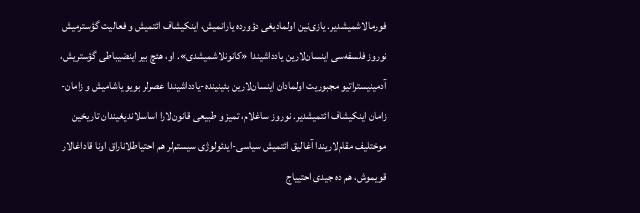فورمالاشمیشدیر. یازی‌نین اولمادیغی دؤورده یارانمیش، اینکیشاف ائتمیش و فعالیت گؤسترمیش نوروز فلسفه‌سی اینسان‌لارین یادداشیندا «کانونلاشمیشدی». او، هئچ بیر اینضیباطی گؤستریش، آدمینیستراتیو مجبوریت اولمادان اینسان‌لارین بئینینده-یادداشیندا عصرلر بویو یاشامیش و زامان-زامان اینکیشاف ائتمیشدیر. نوروز ساغلام، تمیز و طبیعی قانون‌لارا اساسلاندیغیندان تاریخین موختلیف مقام‌لاریندا آغالیق ائتمیش سیاسی-ایدئولوژی سیستم‌لر هم احتیاطلاناراق اونا قاداغالار قویموش، هم ده جیدی احتییاج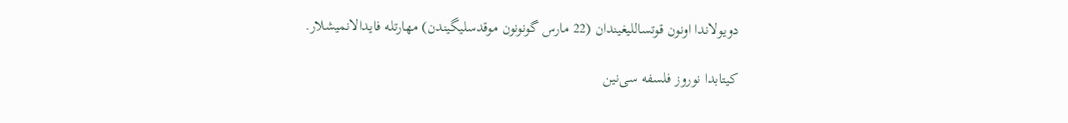دویولاندا اونون قوتساللیغیندان (22 مارس گونونون موقدسلیگیندن) مهارتله فایدالانمیشلار.

کیتابدا نوروز فلسفه سی‌نین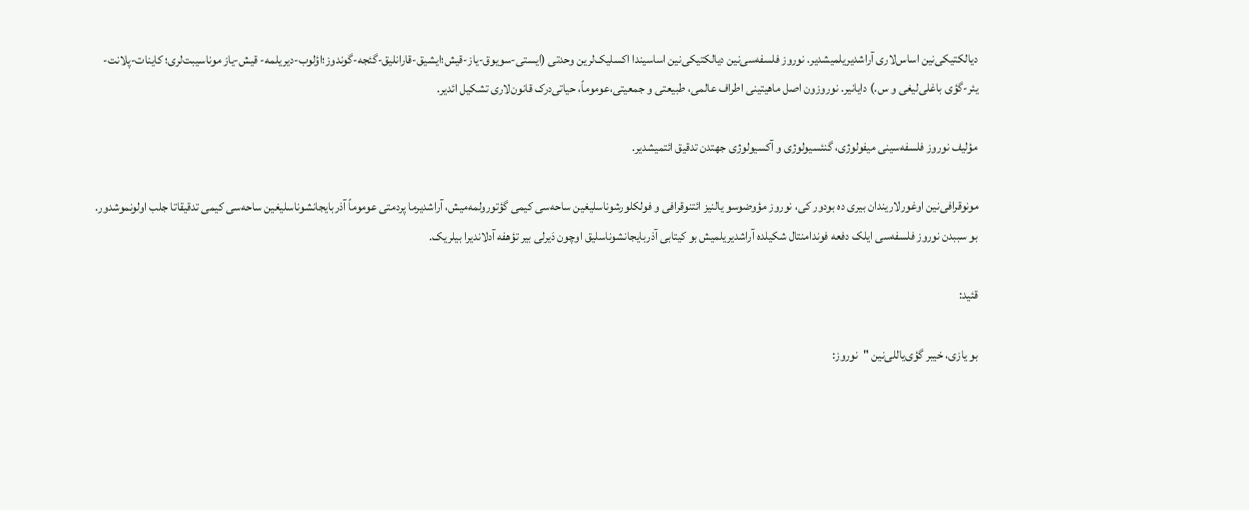دیالکتیکی‌نین اساس‌لاری آراشدیریلمیشدیر. نوروز فلسفه‌سی‌نین دیالکتیکی‌نین اساسیندا اکسلیک‌لرین وحدتی (ایستی-سویوق-یاز-قیش؛ایشیق-قارانلیق-گئجه-گوندوز؛اؤلوب-دیریلمه- قیش-یاز موناسیبت‌لری؛ کاینات-پلانت-یئر-گؤی باغلی‌لیغی و س.) دایانیر. نوروزون اصل ماهیتینی اطراف عالمی، طبیعتی و جمعیتی،عوموماً، حیاتی‌درک قانون‌لاری تشکیل ائدیر.

مؤلیف نوروز فلسفه‌سینی میفولوژی، گنئسیولوژی و آکسیولوژی جهتدن تدقیق ائتمیشدیر.

مونوقرافی‌نین اوغورلاریندان بیری ده بودور کی، نوروز مؤوضوسو یالنیز ائتنوقرافی و فولکلورشوناسلیغین ساحه‌سی کیمی گؤتورولمه‌میش، آراشدیرما پردمتی عوموماً آذربایجانشوناسلیغین ساحه‌سی کیمی تدقیقاتا جلب اولونموشدور. بو سببدن نوروز فلسفه‌سی ایلک دفعه فوندامنتال شکیلده آراشدیریلمیش بو کیتابی آذربایجانشوناسلیق اوچون دَیرلی بیر تؤهفه آدلاندیرا بیلریک.

قئید:

بو یازی، خیبر گؤی‌یاللی‌نین "نوروز: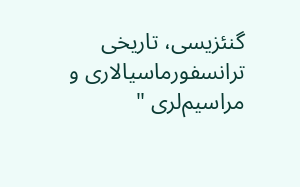گنئزیسی، تاریخی ترانسفورماسیالاری و مراسیم‌لری "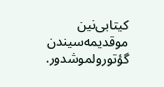کیتابی‌نین موقدیمه‌سیندن گؤتورولموشدور.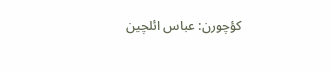کؤچورن: عباس ائلچین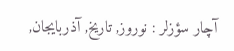آچار سؤزلر : نوروز, تاریخ, آذربایجان,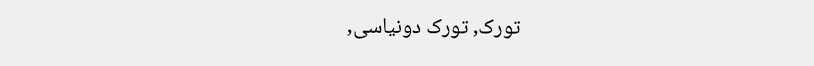تورک, تورک دونیاسی,